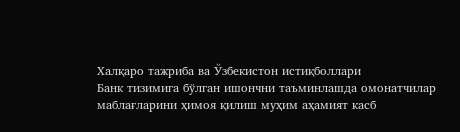Халқаро тажриба ва Ўзбекистон истиқболлари
Банк тизимига бўлган ишончни таъминлашда омонатчилар маблағларини ҳимоя қилиш муҳим аҳамият касб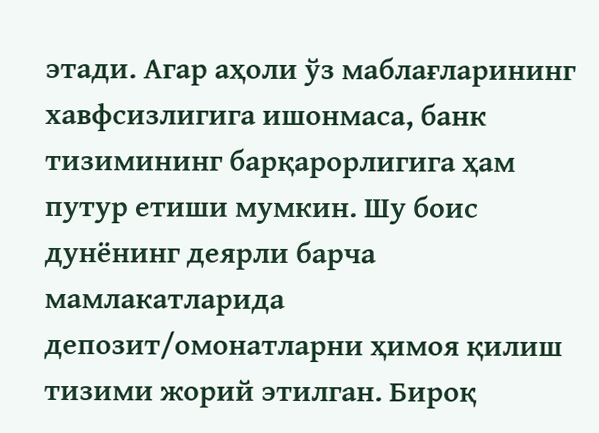этади. Агар аҳоли ўз маблағларининг хавфсизлигига ишонмаса, банк тизимининг барқарорлигига ҳам путур етиши мумкин. Шу боис дунёнинг деярли барча мамлакатларида депозит/омонатларни ҳимоя қилиш тизими жорий этилган. Бироқ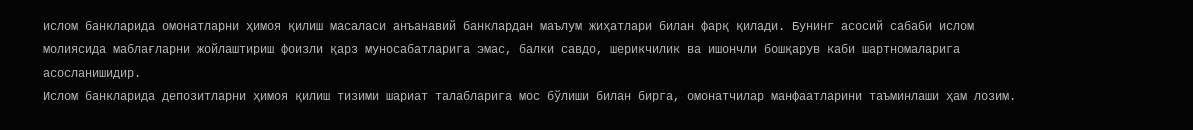ислом банкларида омонатларни ҳимоя қилиш масаласи анъанавий банклардан маълум жиҳатлари билан фарқ қилади. Бунинг асосий сабаби ислом молиясида маблағларни жойлаштириш фоизли қарз муносабатларига эмас, балки савдо, шерикчилик ва ишончли бошқарув каби шартномаларига асосланишидир.
Ислом банкларида депозитларни ҳимоя қилиш тизими шариат талабларига мос бўлиши билан бирга, омонатчилар манфаатларини таъминлаши ҳам лозим.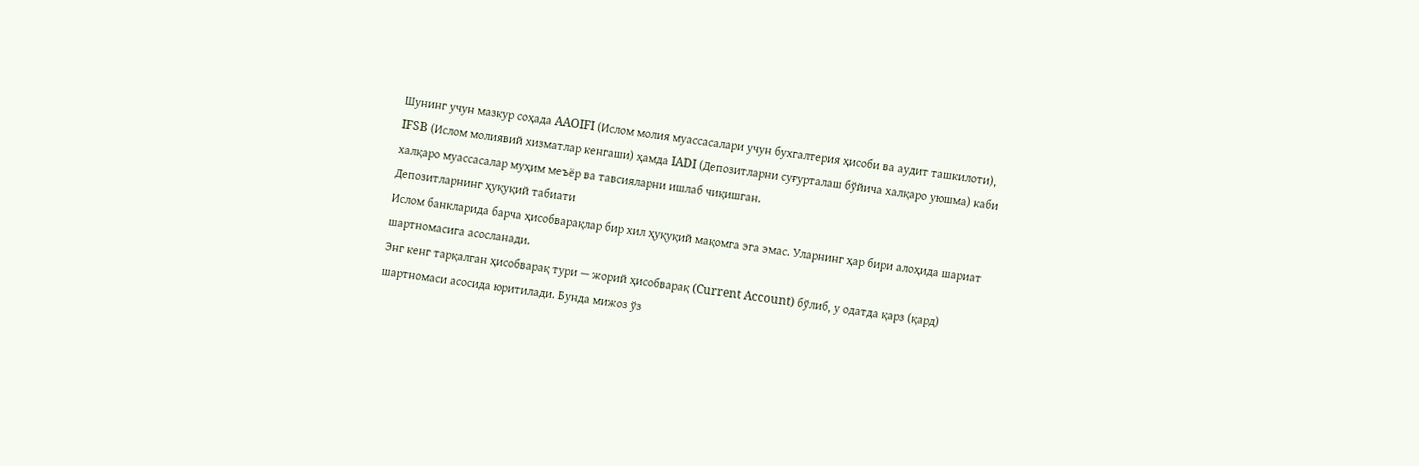Шунинг учун мазкур соҳада AAOIFI (Ислом молия муассасалари учун бухгалтерия ҳисоби ва аудит ташкилоти), IFSB (Ислом молиявий хизматлар кенгаши) ҳамда IADI (Депозитларни суғурталаш бўйича халқаро уюшма) каби халқаро муассасалар муҳим меъёр ва тавсияларни ишлаб чиқишган.
Депозитларнинг ҳуқуқий табиати
Ислом банкларида барча ҳисобварақлар бир хил ҳуқуқий мақомга эга эмас. Уларнинг ҳар бири алоҳида шариат шартномасига асосланади.
Энг кенг тарқалган ҳисобварақ тури — жорий ҳисобварақ (Current Account) бўлиб, у одатда қарз (қард) шартномаси асосида юритилади. Бунда мижоз ўз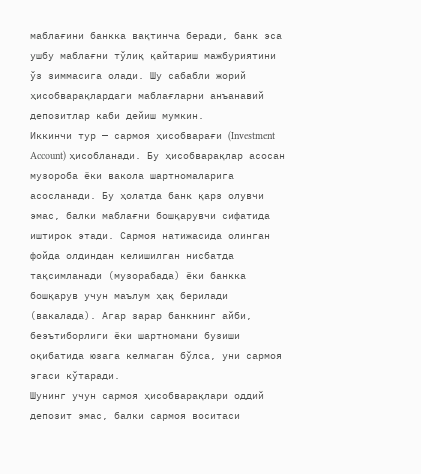маблағини банкка вақтинча беради, банк эса ушбу маблағни тўлиқ қайтариш мажбуриятини ўз зиммасига олади. Шу сабабли жорий ҳисобварақлардаги маблағларни анъанавий депозитлар каби дейиш мумкин.
Иккинчи тур — сармоя ҳисобварағи (Investment Account) ҳисобланади. Бу ҳисобварақлар асосан музороба ёки вакола шартномаларига асосланади. Бу ҳолатда банк қарз олувчи эмас, балки маблағни бошқарувчи сифатида иштирок этади. Сармоя натижасида олинган фойда олдиндан келишилган нисбатда тақсимланади (музорабада) ёки банкка бошқарув учун маълум ҳақ берилади (вакалада). Агар зарар банкнинг айби, беэътиборлиги ёки шартномани бузиши оқибатида юзага келмаган бўлса, уни сармоя эгаси кўтаради.
Шунинг учун сармоя ҳисобварақлари оддий депозит эмас, балки сармоя воситаси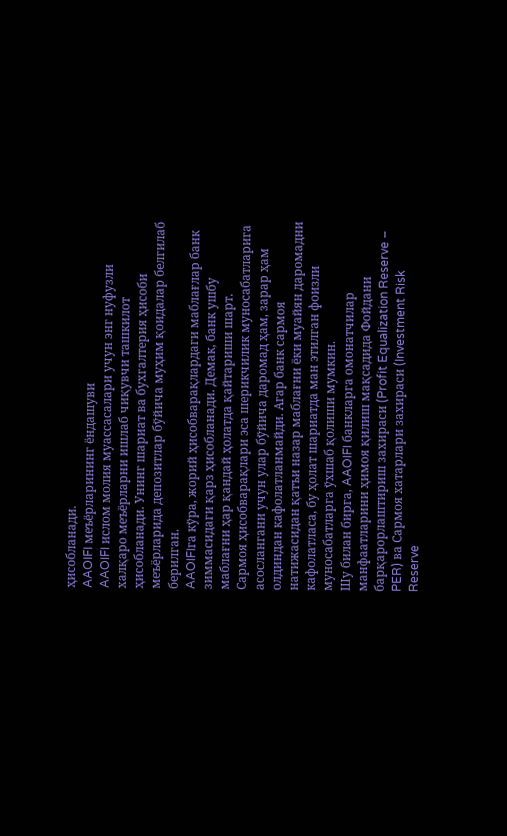ҳисобланади.
AAOIFI меъёрларининг ёндашуви
AAOIFI ислом молия муассасалари учун энг нуфузли халқаро меъёрларни ишлаб чиқувчи ташкилот ҳисобланади. Унинг шариат ва бухгалтерия ҳисоби меъёрларида депозитлар бўйича муҳим қоидалар белгилаб берилган.
AAOIFIга кўра, жорий ҳисобварақлардаги маблағлар банк зиммасидаги қарз ҳисобланади. Демак, банк ушбу маблағни ҳар қандай ҳолатда қайтариши шарт.
Сармоя ҳисобварақлари эса шерикчилик муносабатларига асослангани учун улар бўйича даромад ҳам, зарар ҳам олдиндан кафолатланмайди. Агар банк сармоя натижасидан қатъи назар маблағни ёки муайян даромадни кафолатласа, бу ҳолат шариатда ман этилган фоизли муносабатларга ўхшаб қолиши мумкин.
Шу билан бирга, AAOIFI банкларга омонатчилар манфаатларини ҳимоя қилиш мақсадида Фойдани барқарорлаштириш захираси (Profit Equalization Reserve – PER) ва Сармоя хатарлари захираси (Investment Risk Reserve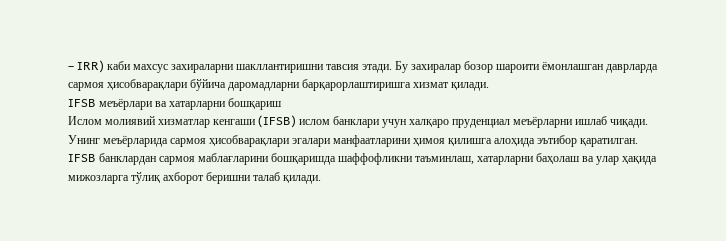– IRR) каби махсус захираларни шакллантиришни тавсия этади. Бу захиралар бозор шароити ёмонлашган даврларда сармоя ҳисобварақлари бўйича даромадларни барқарорлаштиришга хизмат қилади.
IFSB меъёрлари ва хатарларни бошқариш
Ислом молиявий хизматлар кенгаши (IFSB) ислом банклари учун халқаро пруденциал меъёрларни ишлаб чиқади. Унинг меъёрларида сармоя ҳисобварақлари эгалари манфаатларини ҳимоя қилишга алоҳида эътибор қаратилган.
IFSB банклардан сармоя маблағларини бошқаришда шаффофликни таъминлаш, хатарларни баҳолаш ва улар ҳақида мижозларга тўлиқ ахборот беришни талаб қилади.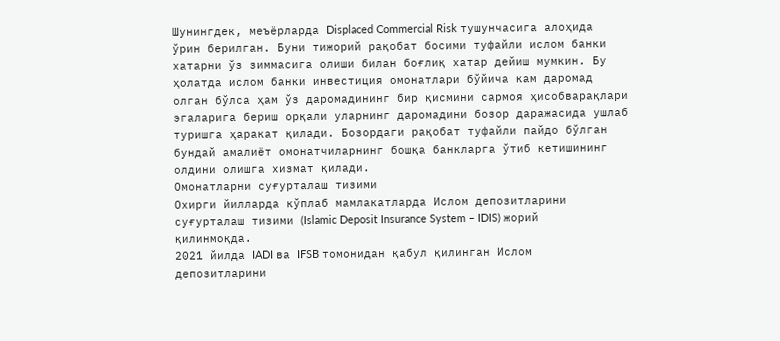Шунингдек, меъёрларда Displaced Commercial Risk тушунчасига алоҳида ўрин берилган. Буни тижорий рақобат босими туфайли ислом банки хатарни ўз зиммасига олиши билан боғлиқ хатар дейиш мумкин. Бу ҳолатда ислом банки инвестиция омонатлари бўйича кам даромад олган бўлса ҳам ўз даромадининг бир қисмини сармоя ҳисобварақлари эгаларига бериш орқали уларнинг даромадини бозор даражасида ушлаб туришга ҳаракат қилади. Бозордаги рақобат туфайли пайдо бўлган бундай амалиёт омонатчиларнинг бошқа банкларга ўтиб кетишининг олдини олишга хизмат қилади.
Омонатларни суғурталаш тизими
Охирги йилларда кўплаб мамлакатларда Ислом депозитларини суғурталаш тизими (Islamic Deposit Insurance System – IDIS) жорий қилинмоқда.
2021 йилда IADI ва IFSB томонидан қабул қилинган Ислом депозитларини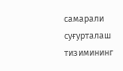самарали суғурталаш тизимининг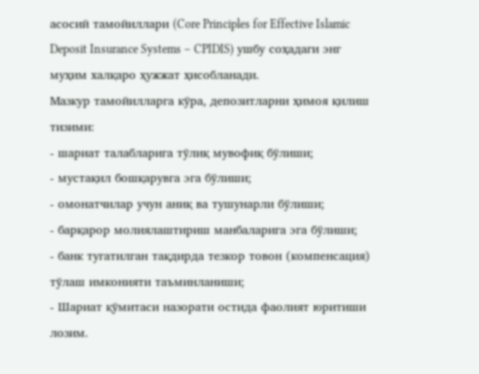асосий тамойиллари (Core Principles for Effective Islamic Deposit Insurance Systems – CPIDIS) ушбу соҳадаги энг муҳим халқаро ҳужжат ҳисобланади.
Мазкур тамойилларга кўра, депозитларни ҳимоя қилиш тизими:
- шариат талабларига тўлиқ мувофиқ бўлиши;
- мустақил бошқарувга эга бўлиши;
- омонатчилар учун аниқ ва тушунарли бўлиши;
- барқарор молиялаштириш манбаларига эга бўлиши;
- банк тугатилган тақдирда тезкор товон (компенсация) тўлаш имконияти таъминланиши;
- Шариат қўмитаси назорати остида фаолият юритиши лозим.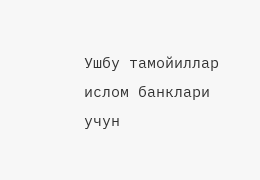Ушбу тамойиллар ислом банклари учун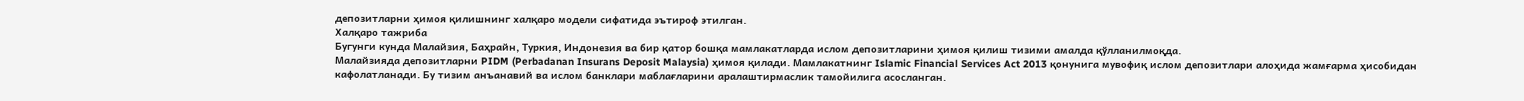депозитларни ҳимоя қилишнинг халқаро модели сифатида эътироф этилган.
Халқаро тажриба
Бугунги кунда Малайзия, Баҳрайн, Туркия, Индонезия ва бир қатор бошқа мамлакатларда ислом депозитларини ҳимоя қилиш тизими амалда қўлланилмоқда.
Малайзияда депозитларни PIDM (Perbadanan Insurans Deposit Malaysia) ҳимоя қилади. Мамлакатнинг Islamic Financial Services Act 2013 қонунига мувофиқ ислом депозитлари алоҳида жамғарма ҳисобидан кафолатланади. Бу тизим анъанавий ва ислом банклари маблағларини аралаштирмаслик тамойилига асосланган.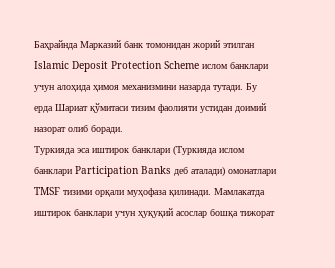Баҳрайнда Марказий банк томонидан жорий этилган Islamic Deposit Protection Scheme ислом банклари учун алоҳида ҳимоя механизмини назарда тутади. Бу ерда Шариат қўмитаси тизим фаолияти устидан доимий назорат олиб боради.
Туркияда эса иштирок банклари (Туркияда ислом банклари Participation Banks деб аталади) омонатлари TMSF тизими орқали муҳофаза қилинади. Мамлакатда иштирок банклари учун ҳуқуқий асослар бошқа тижорат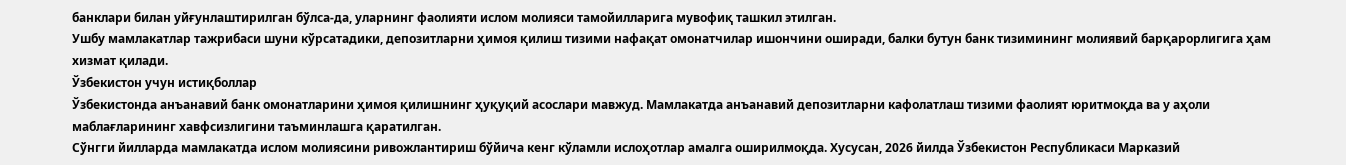банклари билан уйғунлаштирилган бўлса-да, уларнинг фаолияти ислом молияси тамойилларига мувофиқ ташкил этилган.
Ушбу мамлакатлар тажрибаси шуни кўрсатадики, депозитларни ҳимоя қилиш тизими нафақат омонатчилар ишончини оширади, балки бутун банк тизимининг молиявий барқарорлигига ҳам хизмат қилади.
Ўзбекистон учун истиқболлар
Ўзбекистонда анъанавий банк омонатларини ҳимоя қилишнинг ҳуқуқий асослари мавжуд. Мамлакатда анъанавий депозитларни кафолатлаш тизими фаолият юритмоқда ва у аҳоли маблағларининг хавфсизлигини таъминлашга қаратилган.
Сўнгги йилларда мамлакатда ислом молиясини ривожлантириш бўйича кенг кўламли ислоҳотлар амалга оширилмоқда. Хусусан, 2026 йилда Ўзбекистон Республикаси Марказий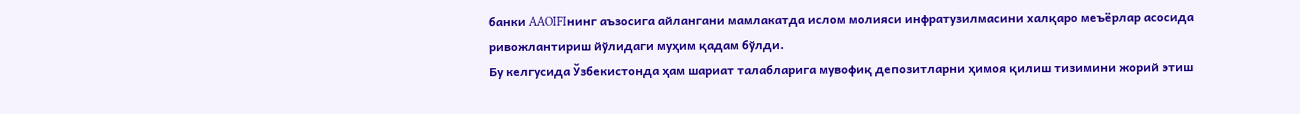банки AAOIFIнинг аъзосига айлангани мамлакатда ислом молияси инфратузилмасини халқаро меъёрлар асосида ривожлантириш йўлидаги муҳим қадам бўлди.
Бу келгусида Ўзбекистонда ҳам шариат талабларига мувофиқ депозитларни ҳимоя қилиш тизимини жорий этиш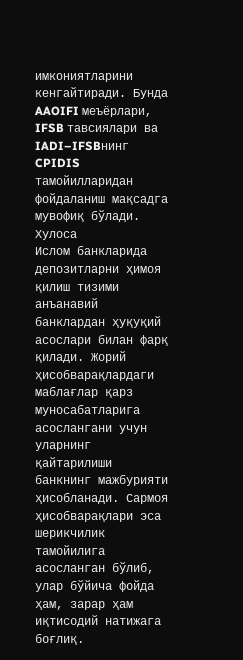имкониятларини кенгайтиради. Бунда AAOIFI меъёрлари, IFSB тавсиялари ва IADI–IFSBнинг CPIDIS тамойилларидан фойдаланиш мақсадга мувофиқ бўлади.
Хулоса
Ислом банкларида депозитларни ҳимоя қилиш тизими анъанавий банклардан ҳуқуқий асослари билан фарқ қилади. Жорий ҳисобварақлардаги маблағлар қарз муносабатларига асослангани учун уларнинг қайтарилиши банкнинг мажбурияти ҳисобланади. Сармоя ҳисобварақлари эса шерикчилик тамойилига асосланган бўлиб, улар бўйича фойда ҳам, зарар ҳам иқтисодий натижага боғлиқ.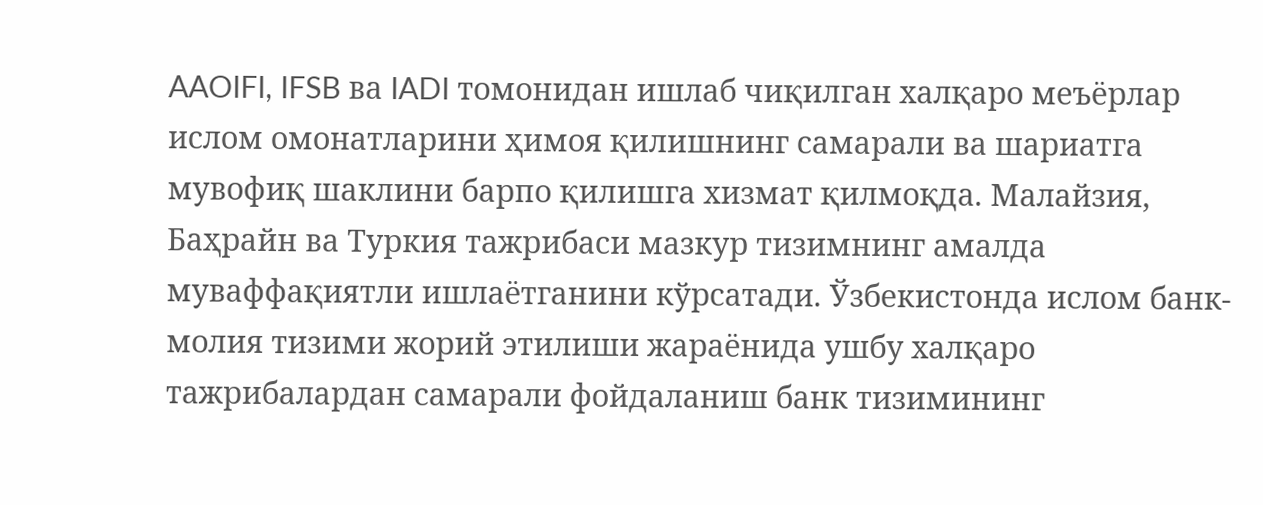AAOIFI, IFSB ва IADI томонидан ишлаб чиқилган халқаро меъёрлар ислом омонатларини ҳимоя қилишнинг самарали ва шариатга мувофиқ шаклини барпо қилишга хизмат қилмоқда. Малайзия, Баҳрайн ва Туркия тажрибаси мазкур тизимнинг амалда муваффақиятли ишлаётганини кўрсатади. Ўзбекистонда ислом банк-молия тизими жорий этилиши жараёнида ушбу халқаро тажрибалардан самарали фойдаланиш банк тизимининг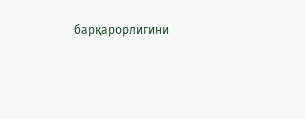барқарорлигини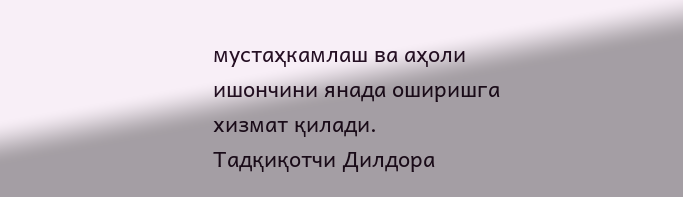мустаҳкамлаш ва аҳоли ишончини янада оширишга хизмат қилади.
Тадқиқотчи Дилдора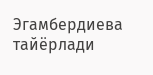Эгамбердиева тайёрлади